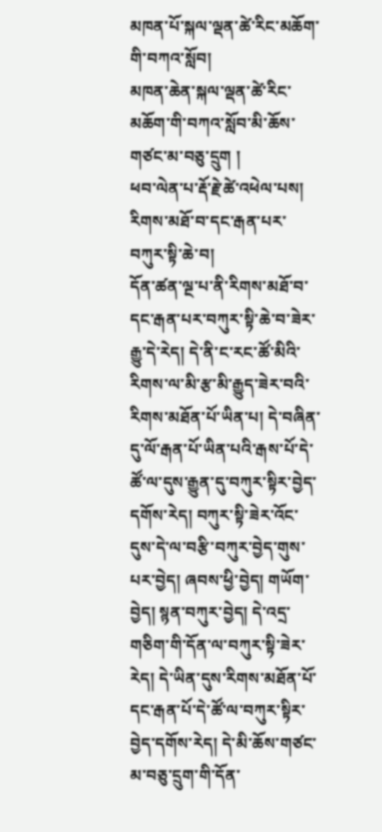མཁན་པོ་སྐལ་ལྡན་ཚེ་རིང་མཆོག་གི་བཀའ་སློབ།
མཁན་ཆེན་སྐལ་ལྡན་ཚེ་རིང་མཆོག་གི་བཀའ་སློབ་མི་ཆོས་གཙང་མ་བཅུ་དྲུག །
ཕབ་ལེན་པ་རྡོ་རྗེ་ཚེ་འཕེལ་པས།
རིགས་མཐོ་བ་དང་རྒན་པར་བཀུར་སྟི་ཆེ་བ།
དོན་ཚན་ལྔ་པ་ནི་རིགས་མཐོ་བ་དང་རྒན་པར་བཀུར་སྟི་ཆེ་བ་ཟེར་རྒྱུ་དེ་རེད། དེ་ནི་ང་རང་ཚོ་མིའི་རིགས་ལ་མི་རྩ་མི་རྒྱུད་ཟེར་བའི་རིགས་མཐོན་པོ་ཡིན་པ། དེ་བཞིན་དུ་ལོ་རྒན་པོ་ཡིན་པའི་རྒས་པོ་དེ་ཚོ་ལ་དུས་རྒྱུན་དུ་བཀུར་སྟིར་བྱེད་དགོས་རེད། བཀུར་སྟི་ཟེར་འོང་དུས་དེ་ལ་བརྩི་བཀུར་བྱེད་གུས་པར་བྱེད། ཞབས་ཕྱི་བྱེད། གཡོག་བྱེད། སྙན་བཀུར་བྱེད། དེ་འདྲ་གཅིག་གི་དོན་ལ་བཀུར་སྟི་ཟེར་རེད། དེ་ཡིན་དུས་རིགས་མཐོན་པོ་དང་རྒན་པོ་དེ་ཚོ་ལ་བཀུར་སྟིར་བྱེད་དགོས་རེད། དེ་མི་ཆོས་གཙང་མ་བཅུ་དྲུག་གི་དོན་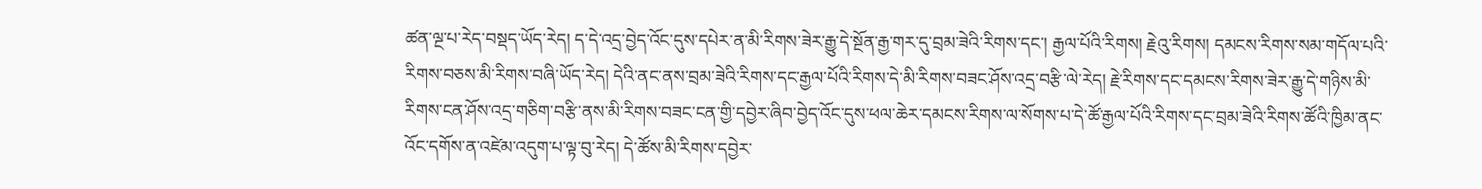ཚན་ལྔ་པ་རེད་བསྡད་ཡོད་རེད། ད་དེ་འདྲ་བྱེད་འོང་དུས་དཔེར་ན་མི་རིགས་ཟེར་རྒྱུ་དེ་སྔོན་རྒྱ་གར་དུ་བྲམ་ཟེའི་རིགས་དང་། རྒྱལ་པོའི་རིགས། རྗེའུ་རིགས། དམངས་རིགས་སམ་གདོལ་པའི་རིགས་བཅས་མི་རིགས་བཞི་ཡོད་རེད། དེའི་ནང་ནས་བྲམ་ཟེའི་རིགས་དང་རྒྱལ་པོའི་རིགས་དེ་མི་རིགས་བཟང་ཤོས་འདྲ་བརྩི་ལེ་རེད། རྗེ་རིགས་དང་དམངས་རིགས་ཟེར་རྒྱུ་དེ་གཉིས་མི་རིགས་ངན་ཤོས་འདྲ་གཅིག་བརྩི་ནས་མི་རིགས་བཟང་ངན་གྱི་དབྱེར་ཞིབ་བྱེད་འོང་དུས་ཕལ་ཆེར་དམངས་རིགས་ལ་སོགས་པ་དེ་ཚོ་རྒྱལ་པོའི་རིགས་དང་བྲམ་ཟེའི་རིགས་ཚོའི་ཁྱིམ་ནང་འོང་དགོས་ན་འཛེམ་འདུག་པ་ལྟ་བུ་རེད། དེ་ཚོས་མི་རིགས་དབྱེར་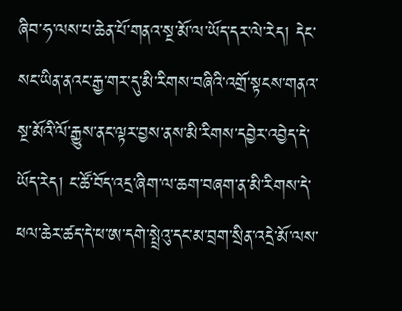ཞིབ་ཧ་ལས་པ་ཆེན་པོ་གནའ་སྔ་མོ་ལ་ཡོད་དར་ལེ་རེད། དེང་སང་ཡིན་ནའང་རྒྱ་གར་དུ་མི་རིགས་བཞིའི་འགྲོ་སྟངས་གནའ་སྔ་མོའི་ལོ་རྒྱུས་ནང་ལྟར་བྱས་ནས་མི་རིགས་དབྱེར་འབྱེད་དེ་ཡོད་རེད། ང་ཚོ་བོད་འདྲ་ཞིག་ལ་ཆག་བཞག་ན་མི་རིགས་དེ་ཕལ་ཆེར་ཚད་དེ་ཕ་ཨ་དགེ་སྤྲེའུ་དང་མ་བྲག་སྲིན་འདྲེ་མོ་ལས་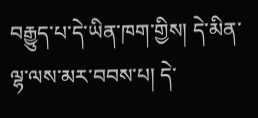བརྒྱུད་པ་དེ་ཡིན་ཁག་གྱིས། དེ་མིན་ལྷ་ལས་མར་བབས་པ། དེ་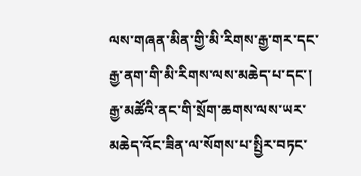ལས་གཞན་མིན་གྱི་མི་རིགས་རྒྱ་གར་དང་རྒྱ་ནག་གི་མི་རིགས་ལས་མཆེད་པ་དང་། རྒྱ་མཚོའི་ནང་གི་སྲོག་ཆགས་ལས་ཡར་མཆེད་འོང་ཟིན་ལ་སོགས་པ་སྤྱིར་བཏང་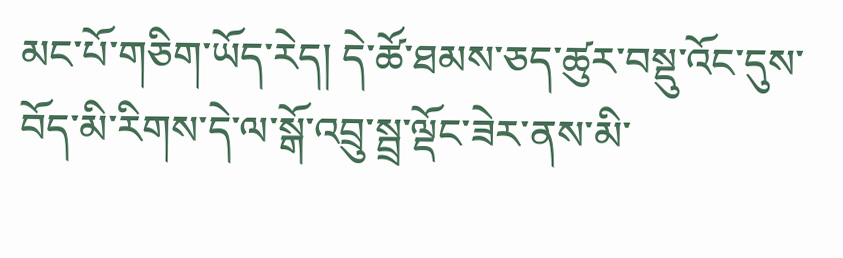མང་པོ་གཅིག་ཡོད་རེད། དེ་ཚོ་ཐམས་ཅད་ཚུར་བསྡུ་འོང་དུས་བོད་མི་རིགས་དེ་ལ་སྒོ་འབྲུ་སྦྲ་ལྡོང་ཟེར་ནས་མི་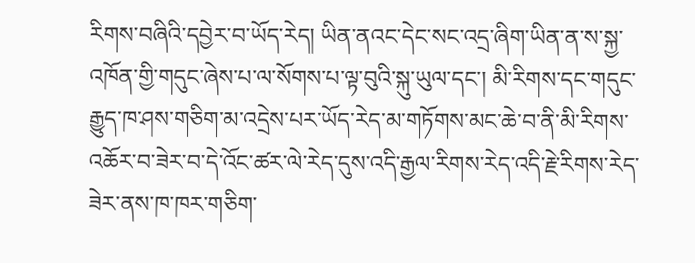རིགས་བཞིའི་དབྱེར་བ་ཡོད་རེད། ཡིན་ནའང་དེང་སང་འདྲ་ཞིག་ཡིན་ན་ས་སྐྱ་འཁོན་གྱི་གདུང་ཞེས་པ་ལ་སོགས་པ་ལྟ་བུའི་སྐུ་ཡུལ་དང་། མི་རིགས་དང་གདུང་རྒྱུད་ཁ་ཤས་གཅིག་མ་འདྲེས་པར་ཡོད་རེད་མ་གཏོགས་མང་ཆེ་བ་ནི་མི་རིགས་འཆོར་བ་ཟེར་བ་དེ་འོང་ཚར་ལེ་རེད་དུས་འདི་རྒྱལ་རིགས་རེད་འདི་རྗེ་རིགས་རེད་ཟེར་ནས་ཁ་ཁར་གཅིག་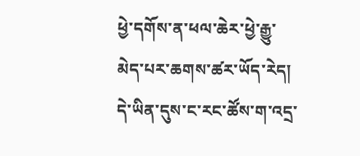ཕྱེ་དགོས་ན་ཕལ་ཆེར་ཕྱེ་རྒྱུ་མེད་པར་ཆགས་ཚར་ཡོད་རེད། དེ་ཡིན་དུས་ང་རང་ཚོས་ག་འདྲ་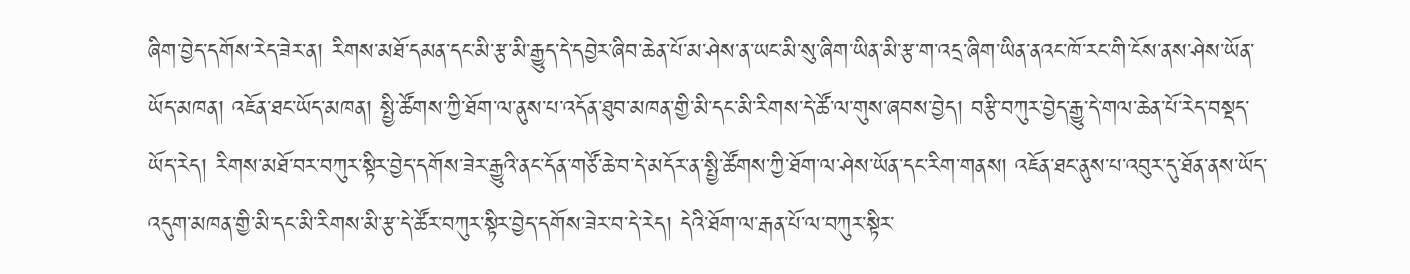ཞིག་བྱེད་དགོས་རེད་ཟེར་ན། རིགས་མཐོ་དམན་དང་མི་རྩ་མི་རྒྱུད་དེ་དབྱེར་ཞིབ་ཆེན་པོ་མ་ཤེས་ན་ཡང་མི་སུ་ཞིག་ཡིན་མི་རྩ་ག་འདྲ་ཞིག་ཡིན་ནའང་ཁོ་རང་གི་ངོས་ནས་ཤེས་ཡོན་ཡོད་མཁན། འཇོན་ཐང་ཡོད་མཁན། སྤྱི་ཚོགས་ཀྱི་ཐོག་ལ་ནུས་པ་འདོན་ཐུབ་མཁན་གྱི་མི་དང་མི་རིགས་དེ་ཚོ་ལ་གུས་ཞབས་བྱེད། བརྩི་བཀུར་བྱེད་རྒྱུ་དེ་གལ་ཆེན་པོ་རེད་བསྡད་ཡོད་རེད། རིགས་མཐོ་བར་བཀུར་སྟིར་བྱེད་དགོས་ཟེར་རྒྱུའི་ནང་དོན་གཙོ་ཆེ་བ་དེ་མདོར་ན་སྤྱི་ཚོགས་ཀྱི་ཐོག་ལ་ཤེས་ཡོན་དང་རིག་གནས། འཇོན་ཐང་ནུས་པ་འབུར་དུ་ཐོན་ནས་ཡོད་འདུག་མཁན་གྱི་མི་དང་མི་རིགས་མི་རྩ་དེ་ཚོར་བཀུར་སྟིར་བྱེད་དགོས་ཟེར་བ་དེ་རེད། དེའི་ཐོག་ལ་རྒན་པོ་ལ་བཀུར་སྟིར་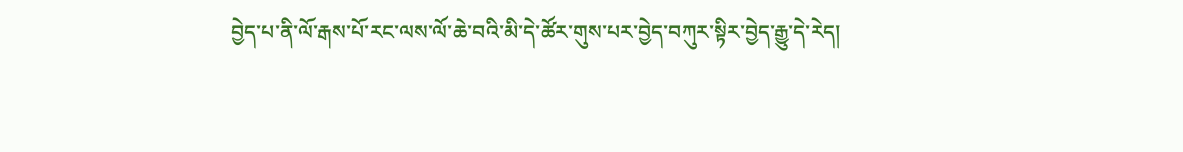བྱེད་པ་ནི་ལོ་རྒས་པོ་རང་ལས་ལོ་ཆེ་བའི་མི་དེ་ཚོར་གུས་པར་བྱེད་བཀུར་སྟིར་བྱེད་རྒྱུ་དེ་རེད།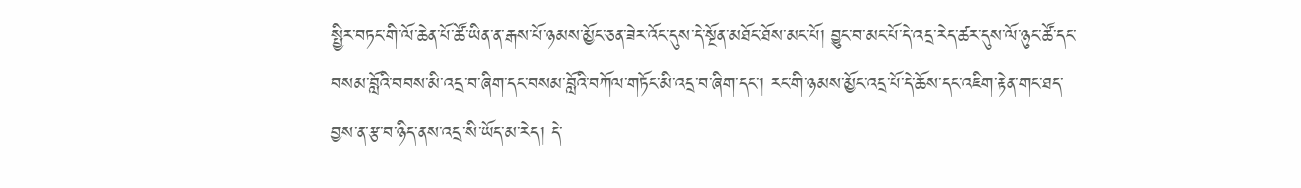སྤྱིར་བཏང་གི་ལོ་ཆེན་པོ་ཚོ་ཡིན་ན་རྒས་པོ་ཉམས་མྱོང་ཅན་ཟེར་འོང་དུས་དེ་སྔོན་མཐོང་ཐོས་མང་པོ། བྱུང་བ་མང་པོ་དེ་འདྲ་རེད་ཚར་དུས་ལོ་ཉུང་ཚོ་དང་བསམ་བློའི་བབས་མི་འདྲ་བ་ཞིག་དང་བསམ་བློའི་བཀོལ་གཏོང་མི་འདྲ་བ་ཞིག་དང་། རང་གི་ཉམས་མྱོང་འདྲ་པོ་དེ་ཆོས་དང་འཇིག་རྟེན་གང་ཐད་བྱས་ན་རྩ་བ་ཉིད་ནས་འདྲ་སི་ཡོད་མ་རེད། དེ་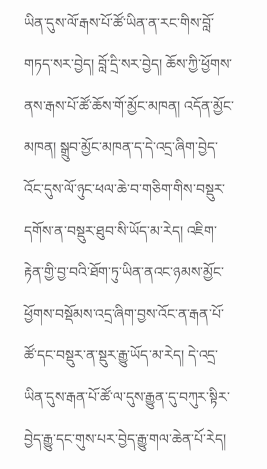ཡིན་དུས་ལོ་རྒས་པོ་ཚོ་ཡིན་ན་རང་གིས་བློ་གཏད་སར་བྱེད། བློ་དྲི་སར་བྱེད། ཆོས་ཀྱི་ཕྱོགས་ནས་རྒས་པོ་ཚོ་ཆོས་གོ་མྱོང་མཁན། འདོན་མྱོང་མཁན། སྒྲུབ་མྱོང་མཁན་ད་དེ་འདྲ་ཞིག་བྱེད་འོང་དུས་ལོ་ཉུང་ཕལ་ཆེ་བ་གཅིག་གིས་བསྡུར་དགོས་ན་བསྡུར་ཐུབ་སི་ཡོད་མ་རེད། འཇིག་རྟེན་གྱི་བྱ་བའི་ཐོག་ཏུ་ཡིན་ནའང་ཉམས་མྱོང་ཕྱོགས་བསྡོམས་འདྲ་ཞིག་བྱས་འོང་ན་རྒན་པོ་ཚོ་དང་བསྡུར་ན་སྡུར་རྒྱུ་ཡོད་མ་རེད། དེ་འདྲ་ཡིན་དུས་རྒན་པོ་ཚོ་ལ་དུས་རྒྱུན་དུ་བཀུར་སྟིར་བྱེད་རྒྱུ་དང་གུས་པར་བྱེད་རྒྱུ་གལ་ཆེན་པོ་རེད།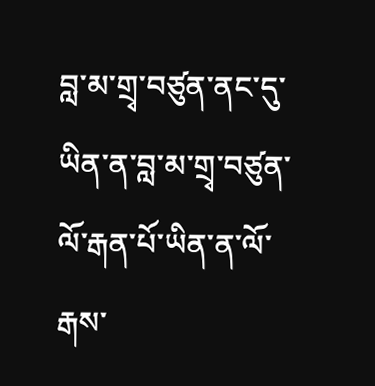བླ་མ་གྲྭ་བཙུན་ནང་དུ་ཡིན་ན་བླ་མ་གྲྭ་བཙུན་ལོ་རྒན་པོ་ཡིན་ན་ལོ་རྒས་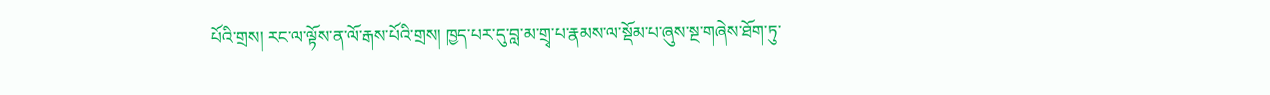པོའི་གྲས། རང་ལ་ལྟོས་ན་ལོ་རྒས་པོའི་གྲས། ཁྱད་པར་དུ་བླ་མ་གྲྭ་པ་རྣམས་ལ་སྡོམ་པ་ཞུས་སྔ་གཞེས་ཐོག་ཏུ་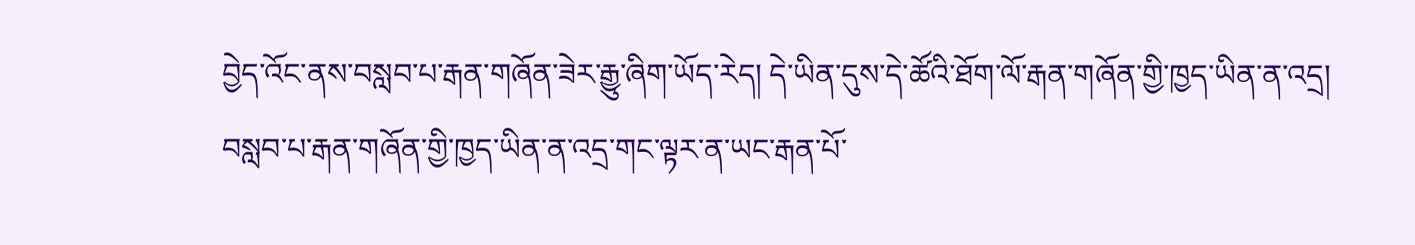བྱེད་འོང་ནས་བསླབ་པ་རྒན་གཞོན་ཟེར་རྒྱུ་ཞིག་ཡོད་རེད། དེ་ཡིན་དུས་དེ་ཚོའི་ཐོག་ལོ་རྒན་གཞོན་གྱི་ཁྱད་ཡིན་ན་འདྲ། བསླབ་པ་རྒན་གཞོན་གྱི་ཁྱད་ཡིན་ན་འདྲ་གང་ལྟར་ན་ཡང་རྒན་པོ་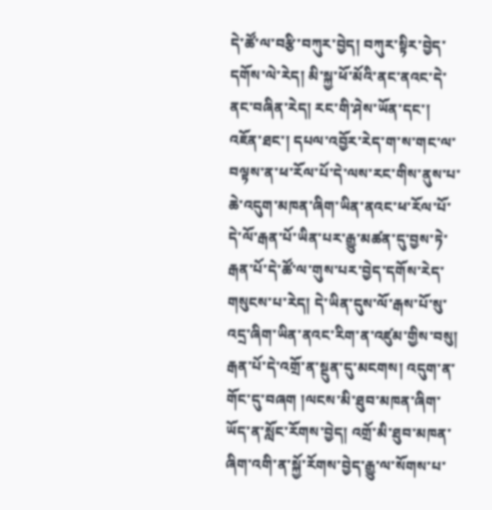དེ་ཚོ་ལ་བརྩི་བཀུར་བྱེད། བཀུར་སྟིར་བྱེད་དགོས་ལེ་རེད། མི་སྐྱ་ཕོ་མོའི་ནང་ནའང་དེ་ནང་བཞིན་རེད། རང་གི་ཤེས་ཡོན་དང་། འཇོན་ཐང་། དཔལ་འབྱོར་རེད་ག་ས་གང་ལ་བལྟས་ན་ཕ་རོལ་པོ་དེ་ལས་རང་གིས་ནུས་པ་ཆེ་འདུག་མཁན་ཞིག་ཡིན་ནའང་ཕ་རོལ་པོ་དེ་ལོ་རྒན་པོ་ཡིན་པར་རྒྱུ་མཚན་དུ་བྱས་ཏེ་རྒན་པོ་དེ་ཚོ་ལ་གུས་པར་བྱེད་དགོས་རེད་གསུངས་པ་རེད། དེ་ཡིན་དུས་ལོ་རྒས་པོ་སུ་འདྲ་ཞིག་ཡིན་ནའང་རིག་ན་འཛུམ་གྱིས་བསུ། རྒན་པོ་དེ་འགྲོ་ན་སྔུན་དུ་མངགས། འདུག་ན་གོང་དུ་བཞག །ལངས་མི་ཐུབ་མཁན་ཞིག་ཡོད་ན་སློང་རོགས་བྱེད། འགྲོ་མི་ཐུབ་མཁན་ཞིག་འགི་ན་སྐྱོ་རོགས་བྱེད་རྒྱུ་ལ་སོགས་པ་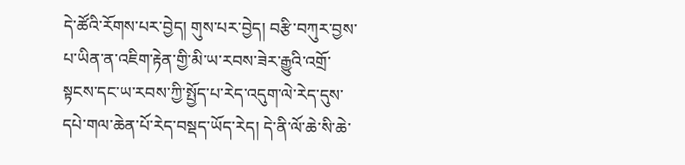དེ་ཚོའི་རོགས་པར་བྱེད། གུས་པར་བྱེད། བརྩི་བཀུར་བྱས་པ་ཡིན་ན་འཇིག་རྟེན་གྱི་མི་ཡ་རབས་ཟེར་རྒྱུའི་འགྲོ་སྟངས་དང་ཡ་རབས་ཀྱི་སྤྱོད་པ་རེད་འདུག་ལེ་རེད་དུས་དཔེ་གལ་ཆེན་པོ་རེད་བསྡད་ཡོད་རེད། དེ་ནི་ལོ་ཆེ་སི་ཆེ་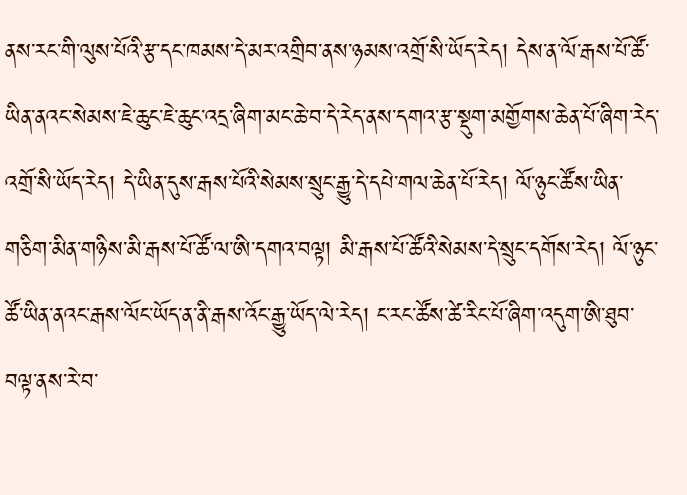ནས་རང་གི་ལུས་པོའི་རྩ་དང་ཁམས་དེ་མར་འགྲིབ་ནས་ཉམས་འགྲོ་སི་ཡོད་རེད། དེས་ན་ལོ་རྒས་པོ་ཚོ་ཡིན་ནའང་སེམས་ཇེ་ཆུང་ཇེ་ཆུང་འདྲ་ཞིག་མང་ཆེ་བ་དེ་རེད་ནས་དགའ་རྩ་སྡུག་མགྱོགས་ཆེན་པོ་ཞིག་རེད་འགྲོ་སི་ཡོད་རེད། དེ་ཡིན་དུས་རྒས་པོའི་སེམས་སྲུང་རྒྱུ་དེ་དཔེ་གལ་ཆེན་པོ་རེད། ལོ་ཉུང་ཚོས་ཡིན་གཅིག་མིན་གཉིས་མི་རྒས་པོ་ཚོ་ལ་ཨི་དགའ་བལྟ། མི་རྒས་པོ་ཚོའི་སེམས་དེ་སྲུང་དགོས་རེད། ལོ་ཉུང་ཚོ་ཡིན་ནའང་རྒས་ལོང་ཡོད་ན་ནི་རྒས་འོང་རྒྱུ་ཡོད་ལེ་རེད། ང་རང་ཚོས་ཚེ་རིང་པོ་ཞིག་འདུག་ཨི་ཐུབ་བལྟ་ནས་རེ་བ་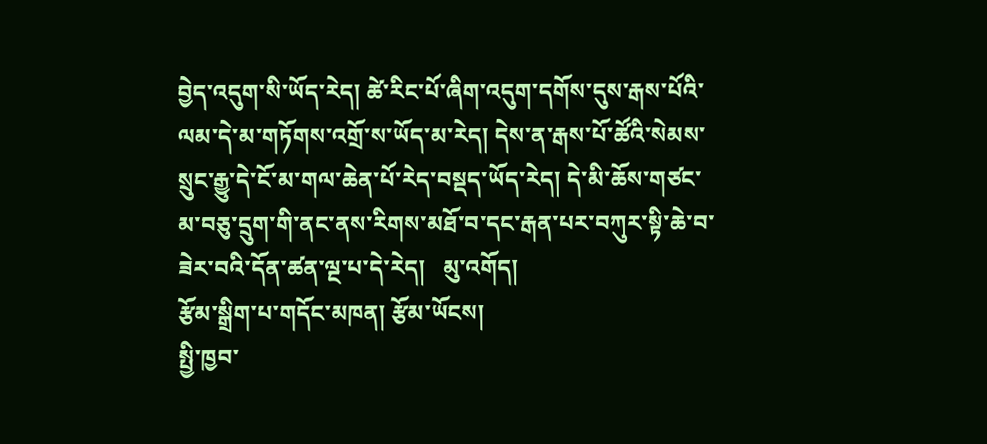བྱེད་འདུག་སི་ཡོད་རེད། ཚེ་རིང་པོ་ཞིག་འདུག་དགོས་དུས་རྒས་པོའི་ལམ་དེ་མ་གཏོགས་འགྲོ་ས་ཡོད་མ་རེད། དེས་ན་རྒས་པོ་ཚོའི་སེམས་སྲུང་རྒྱུ་དེ་ངོ་མ་གལ་ཆེན་པོ་རེད་བསྡད་ཡོད་རེད། དེ་མི་ཆོས་གཙང་མ་བཅུ་དྲུག་གི་ནང་ནས་རིགས་མཐོ་བ་དང་རྒན་པར་བཀུར་སྟི་ཆེ་བ་ཟེར་བའི་དོན་ཚན་ལྔ་པ་དེ་རེད།   མུ་འགོད།
རྩོམ་སྒྲིག་པ་གདོང་མཁན། རྩོམ་ཡོངས།
སྤྱི་ཁྱབ་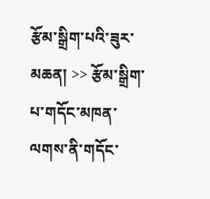རྩོམ་སྒྲིག་པའི་ཟུར་མཆན། >> རྩོམ་སྒྲིག་པ་གདོང་མཁན་ལགས་ནི་གདོང་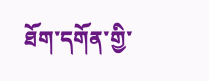ཐོག་དགོན་གྱི་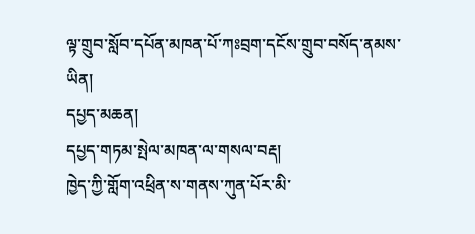ལྟ་གྲུབ་སློབ་དཔོན་མཁན་པོ་ཀཿབྲག་དངོས་གྲུབ་བསོད་ནམས་ཡིན།
དཔྱད་མཆན།
དཔྱད་གཏམ་སྤེལ་མཁན་ལ་གསལ་བརྡ།
ཁྱེད་ཀྱི་གློག་འཕྲིན་ས་གནས་ཀུན་པོར་མི་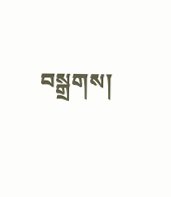བསྒྲགས།